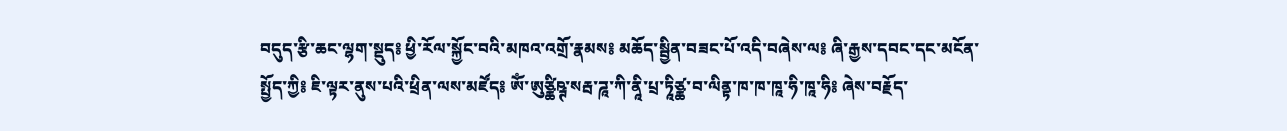བདུད་རྩི་ཆང་ལྷག་སྡུད༔ ཕྱི་རོལ་སྐྱོང་བའི་མཁའ་འགྲོ་རྣམས༔ མཆོད་སྦྱིན་བཟང་པོ་འདི་བཞེས་ལ༔ ཞི་རྒྱས་དབང་དང་མངོན་སྤྱོད་ཀྱི༔ ཇི་ལྟར་ནུས་པའི་ཕྲིན་ལས་མཛོད༔ ཨོཾ་ཨུཙྪིཥྚ་སརྦ་ཌཱ་ཀི་ནཱི་པྲ་ཏཱིཙྪ་བ་ལིནྟ་ཁ་ཁ་ཁཱ་ཧི་ཁཱ་ཧི༔ ཞེས་བརྗོད་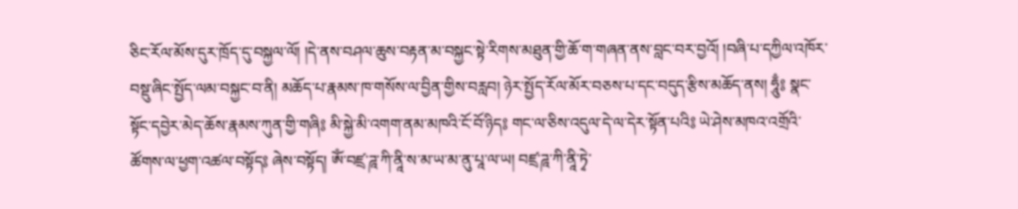ཅིང་རོལ་མོས་དུར་ཁྲོད་དུ་བསྐྱལ་ལོ། །དེ་ནས་བཤལ་ཆུས་བརྟན་མ་བསྐྱང་སྟེ་རིགས་མཐུན་གྱི་ཆོ་ག་གཞན་ནས་བླང་བར་བྱའོ། །བཞི་པ་དཀྱིལ་འཁོར་བསྡུ་ཞིང་སྤྱོད་ལམ་བསྐྱང་བ་ནི། མཆོད་པ་རྣམས་ཁ་གསོས་ལ་བྱིན་གྱིས་བརླབ། ཉེར་སྤྱོད་རོལ་མོར་བཅས་པ་དང་བདུད་རྩིས་མཆོད་ནས། ཧཱུྃ༔ སྣང་སྟོང་དབྱེར་མེད་ཆོས་རྣམས་ཀུན་གྱི་གཞི༔ མི་སྐྱེ་མི་འགག་ནམ་མཁའི་ངོ་བོ་ཉིད༔ གང་ལ་ཅིས་འདུལ་དེ་ལ་དེར་སྟོན་པའི༔ ཡེ་ཤེས་མཁའ་འགྲོའི་ཚོགས་ལ་ཕྱག་འཚལ་བསྟོད༔ ཞེས་བསྟོད། ཨོཾ་བཛྲ་ཌཱ་ཀི་ནཱི་ས་མ་ཡ་མ་ནུ་པཱ་ལ་ཡ། བཛྲ་ཌཱ་ཀི་ནཱི་ཏྭེ་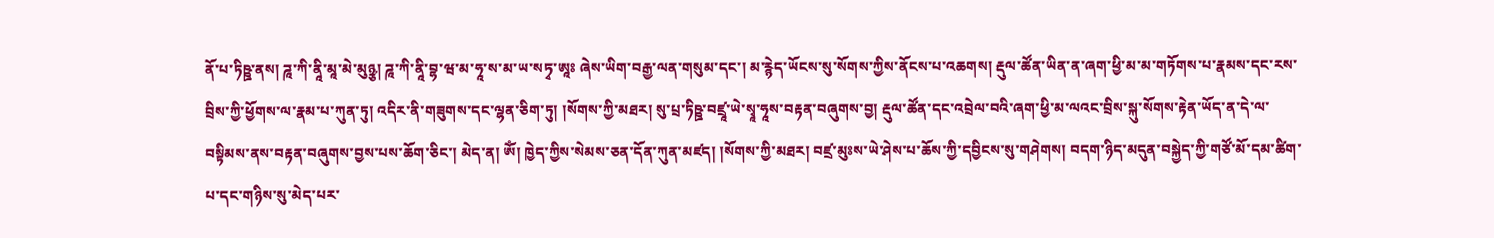ནོ་པ་ཏིཥྛ་ནས། ཌཱ་ཀི་ནཱི་མཱ་མེ་མུཉྩ། ཌཱ་ཀི་ནཱི་བྷ་ཝ་མ་ཧཱ་ས་མ་ཡ་སཏྭ་ཨཱཿ ཞེས་ཡིག་བརྒྱ་ལན་གསུམ་དང་། མ་རྙེད་ཡོངས་སུ་སོགས་ཀྱིས་ནོངས་པ་འཆགས། རྡུལ་ཚོན་ཡིན་ན་ཞག་ཕྱི་མ་མ་གཏོགས་པ་རྣམས་དང་རས་བྲིས་ཀྱི་ཕྱོགས་ལ་རྣམ་པ་ཀུན་ཏུ། འདིར་ནི་གཟུགས་དང་ལྷན་ཅིག་ཏུ། །སོགས་ཀྱི་མཐར། སུ་པྲ་ཏིཥྛ་བཛྲཱ་ཡེ་སྭཱ་ཧཱས་བརྟན་བཞུགས་བྱ། རྡུལ་ཚོན་དང་འབྲེལ་བའི་ཞག་ཕྱི་མ་ལའང་བྲིས་སྐུ་སོགས་རྟེན་ཡོད་ན་དེ་ལ་བསྟིམས་ནས་བརྟན་བཞུགས་བྱས་པས་ཆོག་ཅིང་། མེད་ན། ཨོཾ། ཁྱེད་ཀྱིས་སེམས་ཅན་དོན་ཀུན་མཛད། །སོགས་ཀྱི་མཐར། བཛྲ་མུཿས་ཡེ་ཤེས་པ་ཆོས་ཀྱི་དབྱིངས་སུ་གཤེགས། བདག་ཉིད་མདུན་བསྐྱེད་ཀྱི་གཙོ་མོ་དམ་ཚིག་པ་དང་གཉིས་སུ་མེད་པར་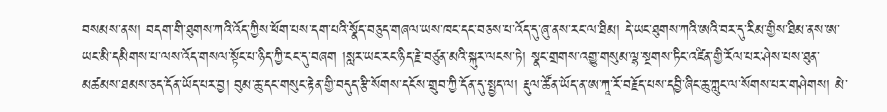བསམས་ནས། བདག་གི་ཐུགས་ཀའི་འོད་ཀྱིས་ཕོག་པས་དག་པའི་སྣོད་བཅུད་གཞལ་ཡས་ཁང་དང་བཅས་པ་འོད་དུ་ཞུ་ནས་རང་ལ་ཐིམ། དེ་ཡང་ཐུགས་ཀའི་ཨའི་བར་དུ་རིམ་གྱིས་ཐིམ་ནས་ཨ་ཡང་མི་དམིགས་པ་ལས་འོད་གསལ་སྟོང་པ་ཉིད་ཀྱི་ངང་དུ་བཞག །སླར་ཡང་རང་ཉིད་རྗེ་བཙུན་མའི་སྐུར་ལངས་ཏེ། སྣང་གྲགས་འགྱུ་གསུམ་ལྷ་སྔགས་ཏིང་འཛིན་གྱི་རོལ་པར་ཤེས་པས་ཐུན་མཚམས་ཐམས་ཅད་དོན་ཡོད་པར་བྱ། བུམ་ཆུ་དང་གསུང་རྟེན་གྱི་བདུད་རྩི་སོགས་དངོས་གྲུབ་ཀྱི་དོན་དུ་སྤྱད་ལ། རྡུལ་ཚོན་ཡོད་ན་ཨ་ཀཱ་རོ་བརྗོད་པས་དབྱི་ཞིང་ཆུ་ཀླུང་ལ་སོགས་པར་གཤེགས། མེ་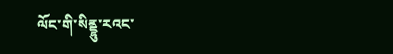ལོང་གི་སིནྡྷུ་རའང་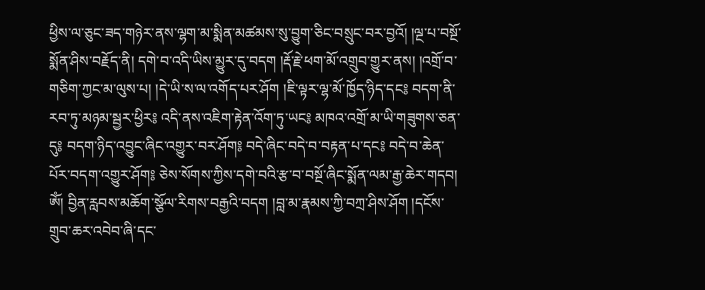ཕྱིས་ལ་ཅུང་ཟད་གཉེར་ནས་ལྷག་མ་སྨིན་མཚམས་སུ་བྱུག་ཅིང་བསྲུང་བར་བྱའོ། །ལྔ་པ་བསྔོ་སྨོན་ཤིས་བརྗོད་ནི། དགེ་བ་འདི་ཡིས་མྱུར་དུ་བདག །རྡོ་རྗེ་ཕག་མོ་འགྲུབ་གྱུར་ནས། །འགྲོ་བ་གཅིག་ཀྱང་མ་ལུས་པ། །དེ་ཡི་ས་ལ་འགོད་པར་ཤོག །ཇི་ལྟར་ལྷ་མོ་ཁྱོད་ཉིད་དང༔ བདག་ནི་རབ་ཏུ་མཉམ་སྦྱར་ཕྱིར༔ འདི་ནས་འཇིག་རྟེན་འོག་ཏུ་ཡང༔ མཁའ་འགྲོ་མ་ཡི་གཟུགས་ཅན་དུ༔ བདག་ཉིད་འབྱུང་ཞིང་འགྱུར་བར་ཤོག༔ བདེ་ཞིང་བདེ་བ་བརྟན་པ་དང༔ བདེ་བ་ཆེན་པོར་བདག་འགྱུར་ཤོག༔ ཅེས་སོགས་ཀྱིས་དགེ་བའི་རྩ་བ་བསྔོ་ཞིང་སྨོན་ལམ་རྒྱ་ཆེར་གདབ། ཨོཾ། བྱིན་རླབས་མཆོག་སྩོལ་རིགས་བརྒྱའི་བདག །བླ་མ་རྣམས་ཀྱི་བཀྲ་ཤིས་ཤོག །དངོས་གྲུབ་ཆར་འབེབ་ཞི་དང་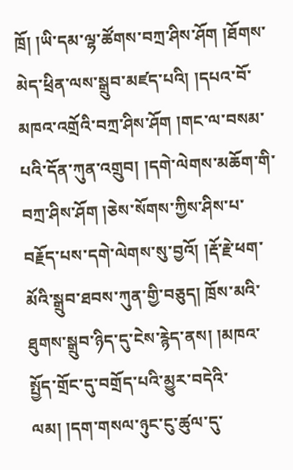ཁྲོ། །ཡི་དམ་ལྷ་ཚོགས་བཀྲ་ཤིས་ཤོག །ཐོགས་མེད་ཕྲིན་ལས་སྒྲུབ་མཛད་པའི། །དཔའ་བོ་མཁའ་འགྲོའི་བཀྲ་ཤིས་ཤོག །གང་ལ་བསམ་པའི་དོན་ཀུན་འགྲུབ། །དགེ་ལེགས་མཆོག་གི་བཀྲ་ཤིས་ཤོག །ཅེས་སོགས་ཀྱིས་ཤིས་པ་བརྗོད་པས་དགེ་ལེགས་སུ་བྱའོ། །རྡོ་རྗེ་ཕག་མོའི་སྒྲུབ་ཐབས་ཀུན་གྱི་བཅུད། ཁྲོས་མའི་ཐུགས་སྒྲུབ་ཉིད་དུ་ངེས་རྙེད་ནས། །མཁའ་སྤྱོད་གྲོང་དུ་བགྲོད་པའི་མྱུར་བདེའི་ལམ། །དག་གསལ་ཉུང་ངུ་ཚུལ་དུ་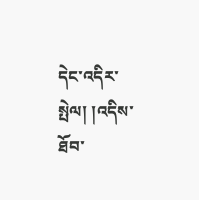དེང་འདིར་སྤེལ། །འདིས་ཐོབ་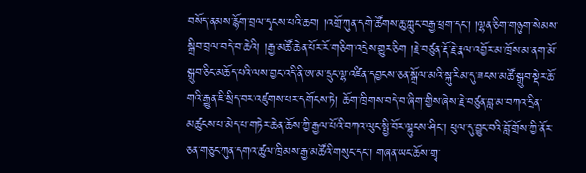བསོད་ནམས་རྙོག་བྲལ་དྭངས་པའི་ཆབ། །འགྲོ་ཀུན་དགེ་ཚོགས་ཆུ་ཀླུང་བརྒྱ་ཕྲག་དང་། །ལྷན་ཅིག་གཉུག་སེམས་སྒྲིབ་བྲལ་བདེ་བ་ཆེའི། །རྒྱ་མཚོ་ཆེན་པོར་རོ་གཅིག་འདྲེས་གྱུར་ཅིག །རྗེ་བཙུན་རྡོ་རྗེ་རྣལ་འབྱོར་མ་ཁྲོས་མ་ནག་མོ་སྒྲུབ་ཅིང་མཆོད་པའི་ལས་བྱང་འདི་ནི་ཨ་མ་དྲུང་ལྷ་འཛིན་དབྱངས་ཅན་སྒྲོལ་མའི་སྐུ་རིམ་དུ་ཟངས་མཚོ་སྒྲུབ་སྡེར་ཆོ་གའི་རྒྱུན་ཇི་སྲིད་བར་འཛུགས་པར་དགོངས་ཏེ། ཆོག་ཁྲིགས་བདེ་བ་ཞིག་གྱིས་ཞེས་རྗེ་བཙུན་བླ་མ་བཀའ་དྲིན་མཚུངས་པ་མེད་པ་གཏེར་ཆེན་ཆོས་ཀྱི་རྒྱལ་པོའི་བཀའ་ལུང་སྤྱི་བོར་ལྷུངས་ཤིང་། ཕུལ་དུ་བྱུང་བའི་བློ་གྲོས་ཀྱི་ནོར་ཅན་གཅུང་ཀུན་དགའ་ཚུལ་ཁྲིམས་རྒྱ་མཚོའི་གསུང་དང་། གཞན་ཡང་ཆོས་གྲྭ་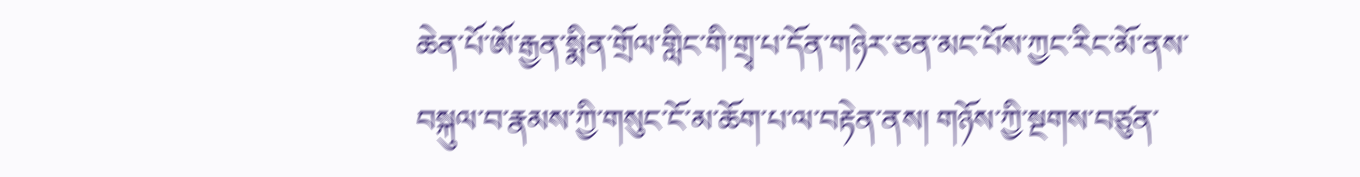ཆེན་པོ་ཨོ་རྒྱན་སྨིན་གྲོལ་གླིང་གི་གྲྭ་པ་དོན་གཉེར་ཅན་མང་པོས་ཀྱང་རིང་མོ་ནས་བསྐུལ་བ་རྣམས་ཀྱི་གསུང་ངོ་མ་ཆོག་པ་ལ་བརྟེན་ནས། གཉོས་ཀྱི་སྔགས་བཙུན་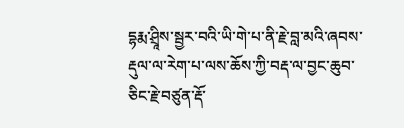དྷརྨ་ཤྲཱིས་སྦྱར་བའི་ཡི་གེ་པ་ནི་རྗེ་བླ་མའི་ཞབས་རྡུལ་ལ་རེག་པ་ལས་ཆོས་ཀྱི་བརྡ་ལ་བྱང་ཆུབ་ཅིང་རྗེ་བཙུན་རྡོ་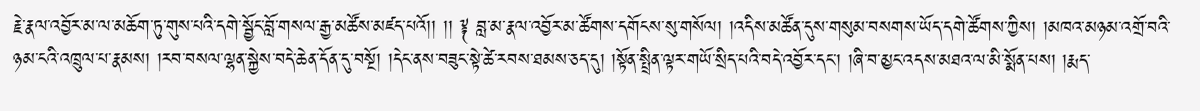རྗེ་རྣལ་འབྱོར་མ་ལ་མཆོག་ཏུ་གུས་པའི་དགེ་སྦྱོང་བློ་གསལ་རྒྱ་མཚོས་མཛད་པའོ།། །། ༈ བླ་མ་རྣལ་འབྱོར་མ་ཚོགས་དགོངས་སུ་གསོལ། །འདིས་མཚོན་དུས་གསུམ་བསགས་ཡོད་དགེ་ཚོགས་ཀྱིས། །མཁའ་མཉམ་འགྲོ་བའི་ཉམ་ངའི་འཁྲུལ་པ་རྣམས། །རབ་བསལ་ལྷན་སྐྱེས་བདེ་ཆེན་དོན་དུ་བསྔོ། །དེང་ནས་བཟུང་སྟེ་ཚེ་རབས་ཐམས་ཅད་དུ། །སྟོན་སྤྲིན་ལྟར་གཡོ་སྲིད་པའི་བདེ་འབྱོར་དང་། །ཞི་བ་མྱང་འདས་མཐའ་ལ་མི་སྨོན་པས། །རྨད་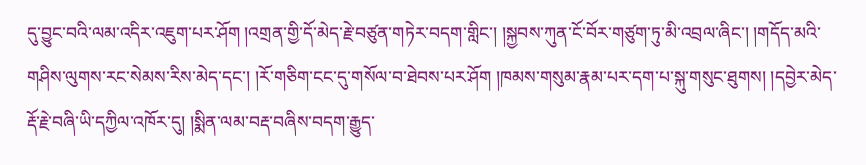དུ་བྱུང་བའི་ལམ་འདིར་འཇུག་པར་ཤོག །འགྲན་གྱི་དོ་མེད་རྗེ་བཙུན་གཏེར་བདག་གླིང་། །སྐྱབས་ཀུན་ངོ་བོར་གཙུག་ཏུ་མི་འབྲལ་ཞིང་། །གདོད་མའི་གཤིས་ལུགས་རང་སེམས་རིས་མེད་དང་། །རོ་གཅིག་ངང་དུ་གསོལ་བ་ཐེབས་པར་ཤོག །ཁམས་གསུམ་རྣམ་པར་དག་པ་སྐུ་གསུང་ཐུགས། །དབྱེར་མེད་རྡོ་རྗེ་བཞི་ཡི་དཀྱིལ་འཁོར་དུ། །སྨིན་ལམ་བརྡ་བཞིས་བདག་རྒྱུད་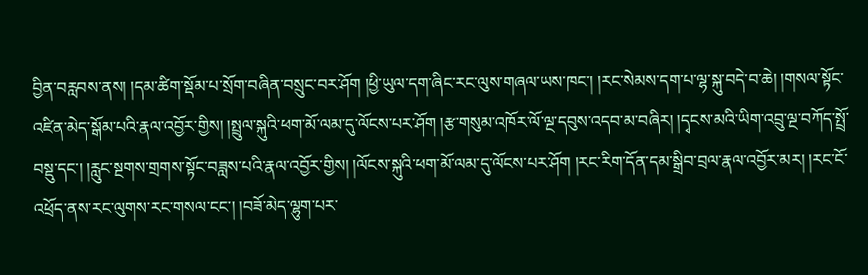བྱིན་བརླབས་ནས། །དམ་ཚིག་སྡོམ་པ་སྲོག་བཞིན་བསྲུང་བར་ཤོག །ཕྱི་ཡུལ་དག་ཞིང་རང་ལུས་གཞལ་ཡས་ཁང་། །རང་སེམས་དག་པ་ལྷ་སྐུ་བདེ་བ་ཆེ། །གསལ་སྟོང་འཛིན་མེད་སྒོམ་པའི་རྣལ་འབྱོར་གྱིས། །སྤྲུལ་སྐུའི་ཕག་མོ་ལམ་དུ་ལོངས་པར་ཤོག །རྩ་གསུམ་འཁོར་ལོ་ལྔ་དབུས་འདབ་མ་བཞིར། །དྭངས་མའི་ཡིག་འབྲུ་ལྔ་བཀོད་སྤྲོ་བསྡུ་དང་། །རླུང་སྔགས་གྲགས་སྟོང་བཟླས་པའི་རྣལ་འབྱོར་གྱིས། །ལོངས་སྐུའི་ཕག་མོ་ལམ་དུ་ལོངས་པར་ཤོག །རང་རིག་དོན་དམ་སྒྲིབ་བྲལ་རྣལ་འབྱོར་མར། །རང་ངོ་འཕྲོད་ནས་རང་ལུགས་རང་གསལ་ངང་། །བཟོ་མེད་ལྷུག་པར་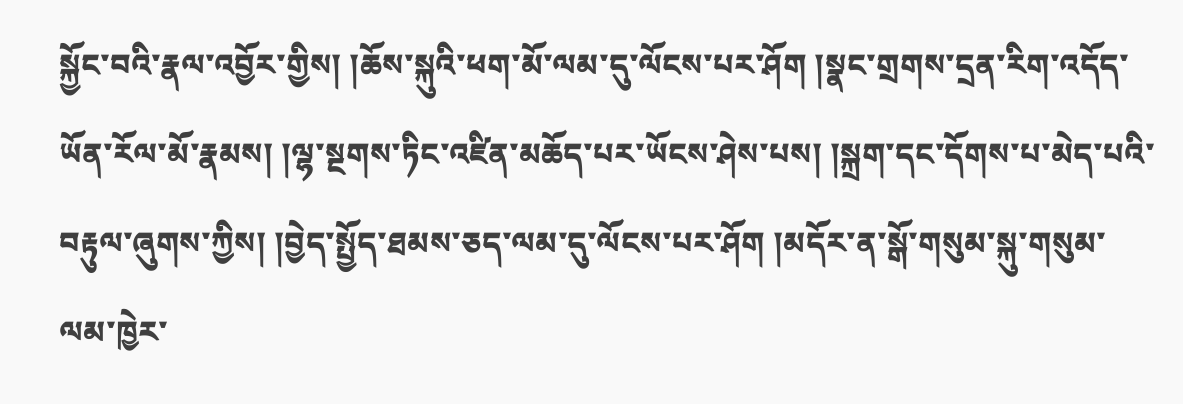སྐྱོང་བའི་རྣལ་འབྱོར་གྱིས། །ཆོས་སྐུའི་ཕག་མོ་ལམ་དུ་ལོངས་པར་ཤོག །སྣང་གྲགས་དྲན་རིག་འདོད་ཡོན་རོལ་མོ་རྣམས། །ལྷ་སྔགས་ཏིང་འཛིན་མཆོད་པར་ཡོངས་ཤེས་པས། །སྐྲག་དང་དོགས་པ་མེད་པའི་བརྟུལ་ཞུགས་ཀྱིས། །བྱེད་སྤྱོད་ཐམས་ཅད་ལམ་དུ་ལོངས་པར་ཤོག །མདོར་ན་སྒོ་གསུམ་སྐུ་གསུམ་ལམ་ཁྱེར་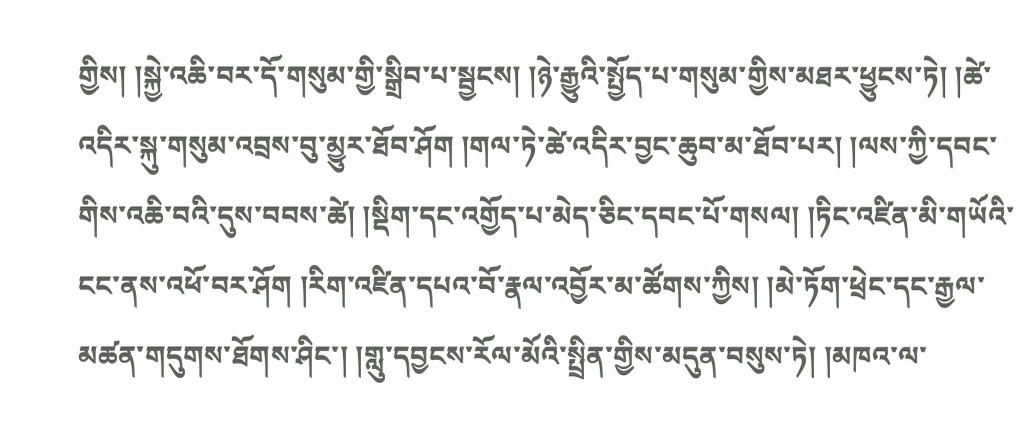གྱིས། །སྐྱེ་འཆི་བར་དོ་གསུམ་གྱི་སྒྲིབ་པ་སྦྱངས། །ཉེ་རྒྱུའི་སྤྱོད་པ་གསུམ་གྱིས་མཐར་ཕྱུངས་ཏེ། །ཚེ་འདིར་སྐུ་གསུམ་འབྲས་བུ་མྱུར་ཐོབ་ཤོག །གལ་ཏེ་ཚེ་འདིར་བྱང་ཆུབ་མ་ཐོབ་པར། །ལས་ཀྱི་དབང་གིས་འཆི་བའི་དུས་བབས་ཚེ། །སྡིག་དང་འགྱོད་པ་མེད་ཅིང་དབང་པོ་གསལ། །ཏིང་འཛིན་མི་གཡོའི་ངང་ནས་འཕོ་བར་ཤོག །རིག་འཛིན་དཔའ་བོ་རྣལ་འབྱོར་མ་ཚོགས་ཀྱིས། །མེ་ཏོག་ཕྲེང་དང་རྒྱལ་མཚན་གདུགས་ཐོགས་ཤིང་། །གླུ་དབྱངས་རོལ་མོའི་སྤྲིན་གྱིས་མདུན་བསུས་ཏེ། །མཁའ་ལ་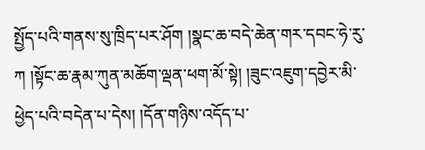སྤྱོད་པའི་གནས་སུ་ཁྲིད་པར་ཤོག །སྣང་ཆ་བདེ་ཆེན་གར་དབང་ཧེ་རུ་ཀ །སྟོང་ཆ་རྣམ་ཀུན་མཆོག་ལྡན་ཕག་མོ་སྟེ། །ཟུང་འཇུག་དབྱེར་མི་ཕྱེད་པའི་བདེན་པ་དེས། །དོན་གཉིས་འདོད་པ་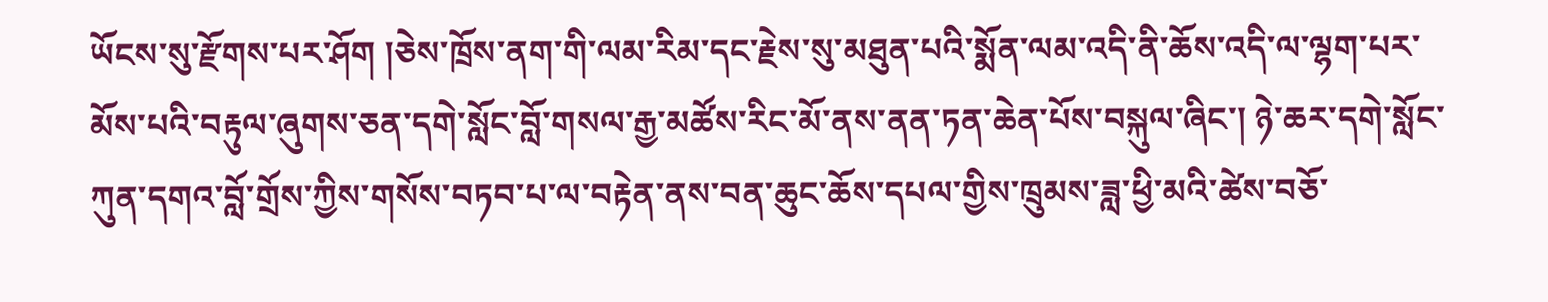ཡོངས་སུ་རྫོགས་པར་ཤོག །ཅེས་ཁྲོས་ནག་གི་ལམ་རིམ་དང་རྗེས་སུ་མཐུན་པའི་སྨོན་ལམ་འདི་ནི་ཆོས་འདི་ལ་ལྷག་པར་མོས་པའི་བརྟུལ་ཞུགས་ཅན་དགེ་སློང་བློ་གསལ་རྒྱ་མཚོས་རིང་མོ་ནས་ནན་ཏན་ཆེན་པོས་བསྐུལ་ཞིང་། ཉེ་ཆར་དགེ་སློང་ཀུན་དགའ་བློ་གྲོས་ཀྱིས་གསོས་བཏབ་པ་ལ་བརྟེན་ནས་བན་ཆུང་ཆོས་དཔལ་གྱིས་ཁྲུམས་ཟླ་ཕྱི་མའི་ཚེས་བཅོ་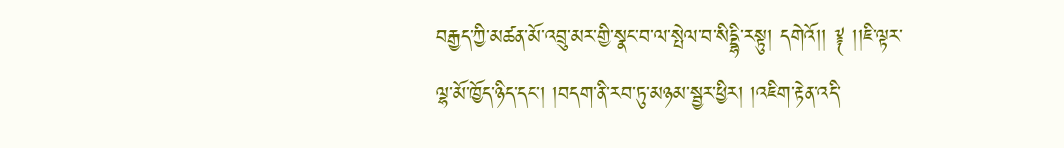བརྒྱད་ཀྱི་མཚན་མོ་འབྲུ་མར་གྱི་སྣང་བ་ལ་སྤེལ་བ་སིདྡྷི་རསྟུ། དགེའོ།། ༈ །།ཇི་ལྟར་ལྷ་མོ་ཁྱོད་ཉིད་དང་། །བདག་ནི་རབ་ཏུ་མཉམ་སྦྱར་ཕྱིར། །འཇིག་རྟེན་འདི་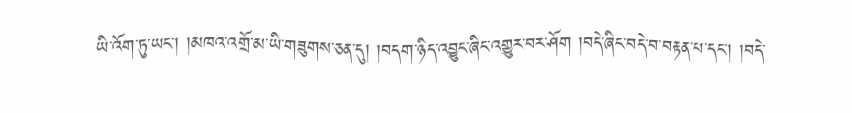ཡི་འོག་ཏུ་ཡང་། །མཁའ་འགྲོ་མ་ཡི་གཟུགས་ཅན་དུ། །བདག་ཉིད་འབྱུང་ཞིང་འགྱུར་བར་ཤོག །བདེ་ཞིང་བདེ་བ་བརྟན་པ་དང་། །བདེ་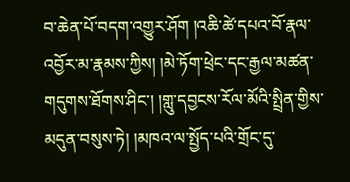བ་ཆེན་པོ་བདག་འགྱུར་ཤོག །འཆི་ཚེ་དཔའ་བོ་རྣལ་འབྱོར་མ་རྣམས་ཀྱིས། །མེ་ཏོག་ཕྲེང་དང་རྒྱལ་མཚན་གདུགས་ཐོགས་ཤིང་། །གླུ་དབྱངས་རོལ་མོའི་སྤྲིན་གྱིས་མདུན་བསུས་ཏེ། །མཁའ་ལ་སྤྱོད་པའི་གྲོང་དུ་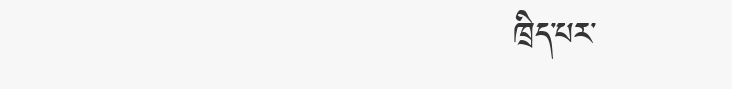ཁྲིད་པར་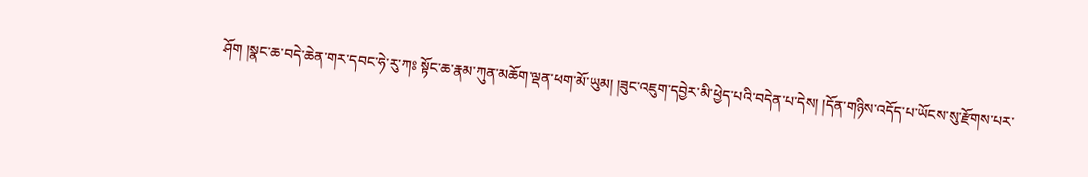ཤོག །སྣང་ཆ་བདེ་ཆེན་གར་དབང་ཧེ་རུ་ཀཿ སྟོང་ཆ་རྣམ་ཀུན་མཆོག་ལྡན་ཕག་མོ་ཡུམ། །ཟུང་འཇུག་དབྱེར་མི་ཕྱེད་པའི་བདེན་པ་དེས། །དོན་གཉིས་འདོད་པ་ཡོངས་སུ་རྫོགས་པར་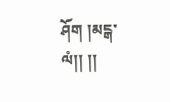ཤོག །མངྒ་ལཾ།། །།